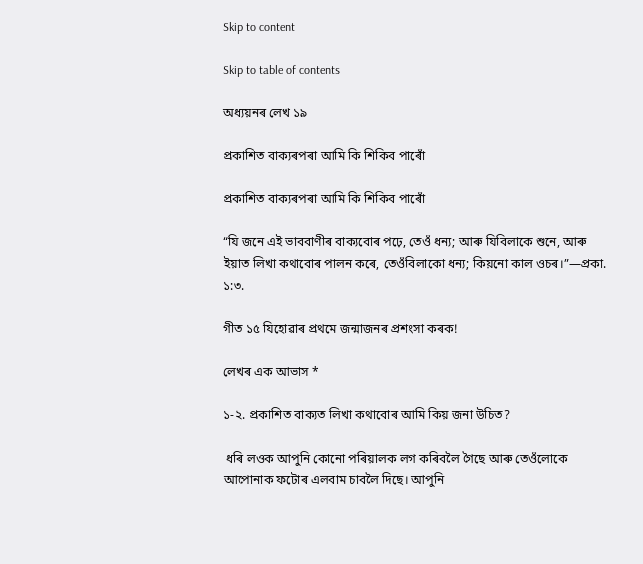Skip to content

Skip to table of contents

অধ্যয়নৰ লেখ ১৯

প্ৰকাশিত বাক্যৰপৰা আমি কি শিকিব পাৰোঁ

প্ৰকাশিত বাক্যৰপৰা আমি কি শিকিব পাৰোঁ

“যি জনে এই ভাববাণীৰ বাক্যবোৰ পঢ়ে, তেওঁ ধন্য; আৰু যিবিলাকে শুনে, আৰু ইয়াত লিখা কথাবোৰ পালন কৰে, তেওঁবিলাকো ধন্য; কিয়নো কাল ওচৰ।”—প্ৰকা. ১:৩.

গীত ১৫ যিহোৱাৰ প্ৰথমে জন্মাজনৰ প্ৰশংসা কৰক!

লেখৰ এক আভাস *

১-২. প্ৰকাশিত বাক্যত লিখা কথাবোৰ আমি কিয় জনা উচিত?

 ধৰি লওক আপুনি কোনো পৰিয়ালক লগ কৰিবলৈ গৈছে আৰু তেওঁলোকে আপোনাক ফটোৰ এলবাম চাবলৈ দিছে। আপুনি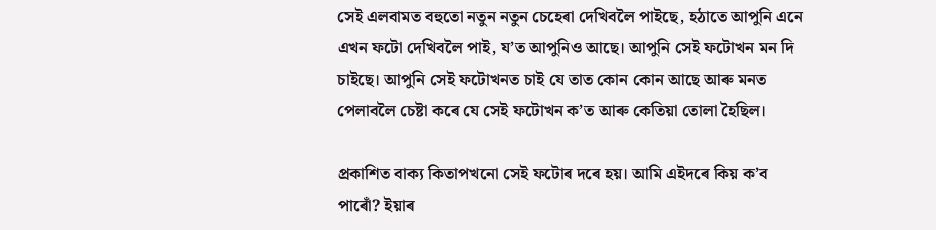সেই এলবামত বহুতো নতুন নতুন চেহেৰা দেখিবলৈ পাইছে, হঠাতে আপুনি এনে এখন ফটো দেখিবলৈ পাই, যʼত আপুনিও আছে। আপুনি সেই ফটোখন মন দি চাইছে। আপুনি সেই ফটোখনত চাই যে তাত কোন কোন আছে আৰু মনত পেলাবলৈ চেষ্টা কৰে যে সেই ফটোখন কʼত আৰু কেতিয়া তোলা হৈছিল।

প্ৰকাশিত বাক্য কিতাপখনো সেই ফটোৰ দৰে হয়। আমি এইদৰে কিয় কʼব পাৰোঁ? ইয়াৰ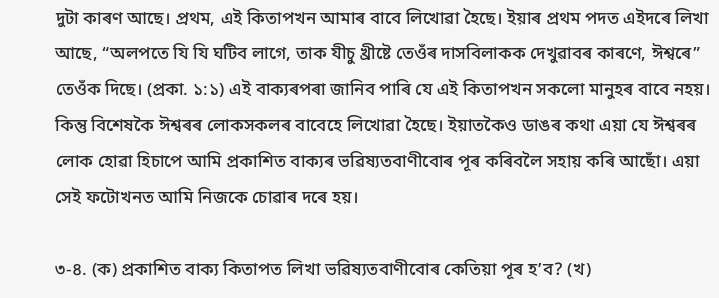দুটা কাৰণ আছে। প্ৰথম, এই কিতাপখন আমাৰ বাবে লিখোৱা হৈছে। ইয়াৰ প্ৰথম পদত এইদৰে লিখা আছে, “অলপতে যি যি ঘটিব লাগে, তাক যীচু খ্ৰীষ্টে তেওঁৰ দাসবিলাকক দেখুৱাবৰ কাৰণে, ঈশ্বৰে” তেওঁক দিছে। (প্ৰকা. ১:১) এই বাক্যৰপৰা জানিব পাৰি যে এই কিতাপখন সকলো মানুহৰ বাবে নহয়। কিন্তু বিশেষকৈ ঈশ্বৰৰ লোকসকলৰ বাবেহে লিখোৱা হৈছে। ইয়াতকৈও ডাঙৰ কথা এয়া যে ঈশ্বৰৰ লোক হোৱা হিচাপে আমি প্ৰকাশিত বাক্যৰ ভৱিষ্যতবাণীবোৰ পূৰ কৰিবলৈ সহায় কৰি আছোঁ। এয়া সেই ফটোখনত আমি নিজকে চোৱাৰ দৰে হয়।

৩-৪. (ক) প্ৰকাশিত বাক্য কিতাপত লিখা ভৱিষ্যতবাণীবোৰ কেতিয়া পূৰ হʼব? (খ)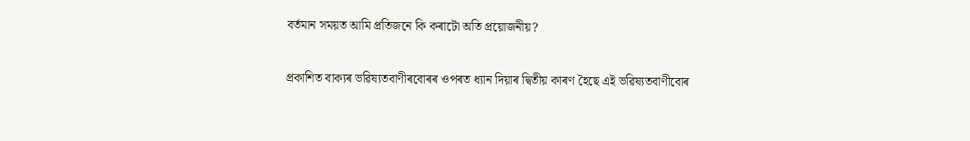বৰ্তমান সময়ত আমি প্ৰতিজনে কি কৰাটো অতি প্ৰয়োজনীয়?

প্ৰকাশিত বাক্যৰ ভৱিষ্যতবাণীৰবোৰৰ ওপৰত ধ্যান দিয়াৰ দ্বিতীয় কাৰণ হৈছে এই ভৱিষ্যতবাণীবোৰ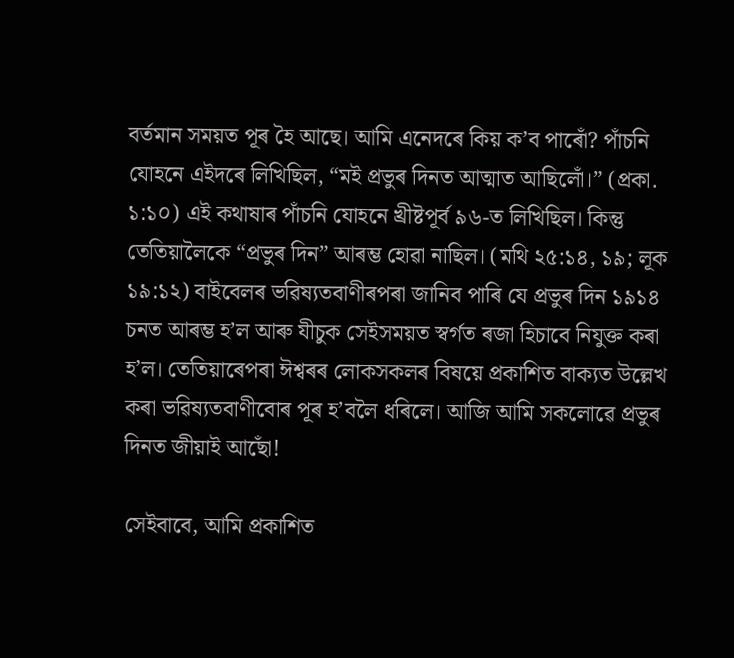বৰ্তমান সময়ত পূৰ হৈ আছে। আমি এনেদৰে কিয় কʼব পাৰোঁ? পাঁচনি যোহনে এইদৰে লিখিছিল, “মই প্ৰভুৰ দিনত আত্মাত আছিলোঁ।” (প্ৰকা. ১:১০) এই কথাষাৰ পাঁচনি যোহনে খ্ৰীষ্টপূৰ্ব ৯৬-ত লিখিছিল। কিন্তু তেতিয়ালৈকে “প্ৰভুৰ দিন” আৰম্ভ হোৱা নাছিল। (মথি ২৫:১৪, ১৯; লূক ১৯:১২) বাইবেলৰ ভৱিষ্যতবাণীৰপৰা জানিব পাৰি যে প্ৰভুৰ দিন ১৯১৪ চনত আৰম্ভ হʼল আৰু যীচুক সেইসময়ত স্বৰ্গত ৰজা হিচাবে নিযুক্ত কৰা হʼল। তেতিয়াৰেপৰা ঈশ্বৰৰ লোকসকলৰ বিষয়ে প্ৰকাশিত বাক্যত উল্লেখ কৰা ভৱিষ্যতবাণীবোৰ পূৰ হʼবলৈ ধৰিলে। আজি আমি সকলোৱে প্ৰভুৰ দিনত জীয়াই আছোঁ!

সেইবাবে, আমি প্ৰকাশিত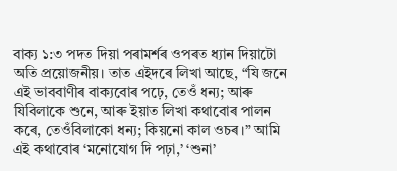বাক্য ১:৩ পদত দিয়া পৰামৰ্শৰ ওপৰত ধ্যান দিয়াটো অতি প্ৰয়োজনীয়। তাত এইদৰে লিখা আছে, “যি জনে এই ভাববাণীৰ বাক্যবোৰ পঢ়ে, তেওঁ ধন্য; আৰু যিবিলাকে শুনে, আৰু ইয়াত লিখা কথাবোৰ পালন কৰে, তেওঁবিলাকো ধন্য; কিয়নো কাল ওচৰ।” আমি এই কথাবোৰ ‘মনোযোগ দি পঢ়া,’ ‘শুনা’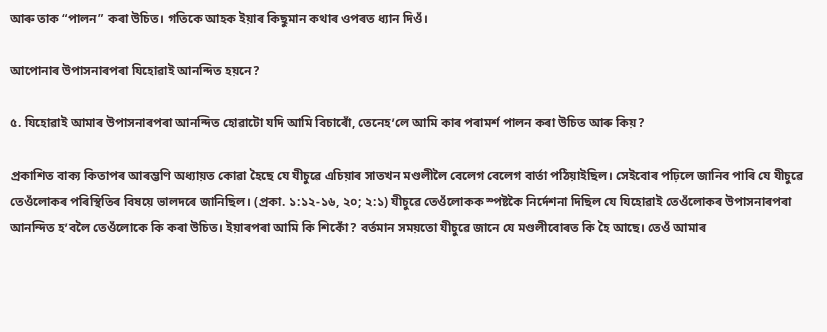আৰু তাক “পালন” কৰা উচিত। গতিকে আহক ইয়াৰ কিছুমান কথাৰ ওপৰত ধ্যান দিওঁ।

আপোনাৰ উপাসনাৰপৰা যিহোৱাই আনন্দিত হয়নে?

৫. যিহোৱাই আমাৰ উপাসনাৰপৰা আনন্দিত হোৱাটো যদি আমি বিচাৰোঁ, তেনেহʼলে আমি কাৰ পৰামৰ্শ পালন কৰা উচিত আৰু কিয়?

প্ৰকাশিত বাক্য কিতাপৰ আৰম্ভণি অধ্যায়ত কোৱা হৈছে যে যীচুৱে এচিয়াৰ সাতখন মণ্ডলীলৈ বেলেগ বেলেগ বাৰ্তা পঠিয়াইছিল। সেইবোৰ পঢ়িলে জানিব পাৰি যে যীচুৱে তেওঁলোকৰ পৰিস্থিতিৰ বিষয়ে ভালদৰে জানিছিল। (প্ৰকা. ১:১২-১৬, ২০; ২:১) যীচুৱে তেওঁলোকক স্পষ্টকৈ নিৰ্দেশনা দিছিল যে যিহোৱাই তেওঁলোকৰ উপাসনাৰপৰা আনন্দিত হʼবলৈ তেওঁলোকে কি কৰা উচিত। ইয়াৰপৰা আমি কি শিকোঁ? বৰ্তমান সময়তো যীচুৱে জানে যে মণ্ডলীবোৰত কি হৈ আছে। তেওঁ আমাৰ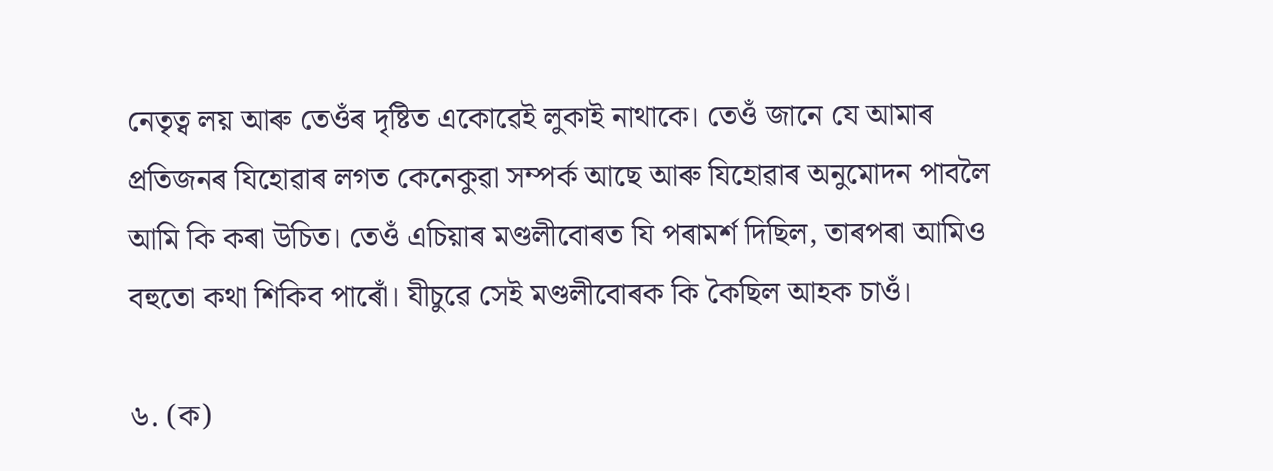নেতৃত্ব লয় আৰু তেওঁৰ দৃষ্টিত একোৱেই লুকাই নাথাকে। তেওঁ জানে যে আমাৰ প্ৰতিজনৰ যিহোৱাৰ লগত কেনেকুৱা সম্পৰ্ক আছে আৰু যিহোৱাৰ অনুমোদন পাবলৈ আমি কি কৰা উচিত। তেওঁ এচিয়াৰ মণ্ডলীবোৰত যি পৰামৰ্শ দিছিল, তাৰপৰা আমিও বহুতো কথা শিকিব পাৰোঁ। যীচুৱে সেই মণ্ডলীবোৰক কি কৈছিল আহক চাওঁ।

৬. (ক)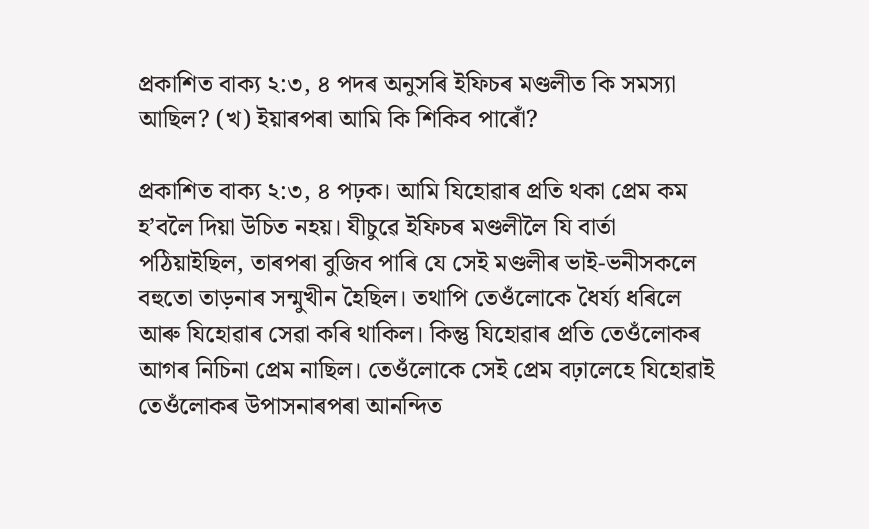প্ৰকাশিত বাক্য ২:৩, ৪ পদৰ অনুসৰি ইফিচৰ মণ্ডলীত কি সমস্যা আছিল? (খ) ইয়াৰপৰা আমি কি শিকিব পাৰোঁ?

প্ৰকাশিত বাক্য ২:৩, ৪ পঢ়ক। আমি যিহোৱাৰ প্ৰতি থকা প্ৰেম কম হʼবলৈ দিয়া উচিত নহয়। যীচুৱে ইফিচৰ মণ্ডলীলৈ যি বাৰ্তা পঠিয়াইছিল, তাৰপৰা বুজিব পাৰি যে সেই মণ্ডলীৰ ভাই-ভনীসকলে বহুতো তাড়নাৰ সন্মুখীন হৈছিল। তথাপি তেওঁলোকে ধৈৰ্য্য ধৰিলে আৰু যিহোৱাৰ সেৱা কৰি থাকিল। কিন্তু যিহোৱাৰ প্ৰতি তেওঁলোকৰ আগৰ নিচিনা প্ৰেম নাছিল। তেওঁলোকে সেই প্ৰেম বঢ়ালেহে যিহোৱাই তেওঁলোকৰ উপাসনাৰপৰা আনন্দিত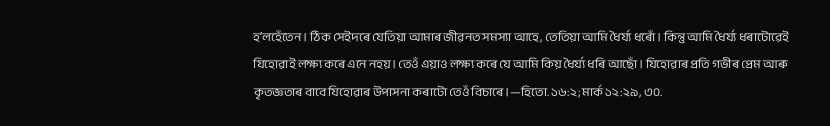হʼলহেঁতেন। ঠিক সেইদৰে যেতিয়া আমাৰ জীৱনত সমস্যা আহে, তেতিয়া আমি ধৈৰ্য্য ধৰোঁ। কিন্তু আমি ধৈৰ্য্য ধৰাটোৱেই যিহোৱাই লক্ষ্য কৰে এনে নহয়। তেওঁ এয়াও লক্ষ্য কৰে যে আমি কিয় ধৈৰ্য্য ধৰি আছোঁ। যিহোৱাৰ প্ৰতি গভীৰ প্ৰেম আৰু কৃতজ্ঞতাৰ বাবে যিহোৱাৰ উপাসনা কৰাটো তেওঁ বিচাৰে।—হিতো. ১৬:২; মাৰ্ক ১২:২৯, ৩০.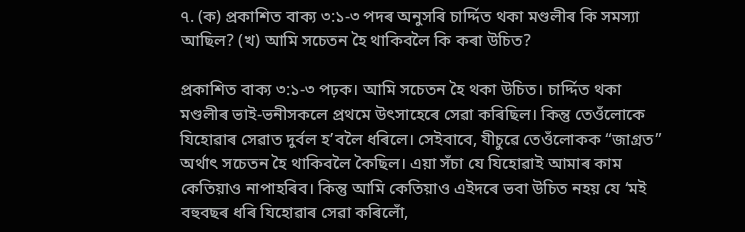৭. (ক) প্ৰকাশিত বাক্য ৩:১-৩ পদৰ অনুসৰি চাৰ্দ্দিত থকা মণ্ডলীৰ কি সমস্যা আছিল? (খ) আমি সচেতন হৈ থাকিবলৈ কি কৰা উচিত?

প্ৰকাশিত বাক্য ৩:১-৩ পঢ়ক। আমি সচেতন হৈ থকা উচিত। চাৰ্দ্দিত থকা মণ্ডলীৰ ভাই-ভনীসকলে প্ৰথমে উৎসাহেৰে সেৱা কৰিছিল। কিন্তু তেওঁলোকে যিহোৱাৰ সেৱাত দুৰ্বল হʼবলৈ ধৰিলে। সেইবাবে, যীচুৱে তেওঁলোকক “জাগ্ৰত” অৰ্থাৎ সচেতন হৈ থাকিবলৈ কৈছিল। এয়া সঁচা যে যিহোৱাই আমাৰ কাম কেতিয়াও নাপাহৰিব। কিন্তু আমি কেতিয়াও এইদৰে ভবা উচিত নহয় যে ‘মই বহুবছৰ ধৰি যিহোৱাৰ সেৱা কৰিলোঁ,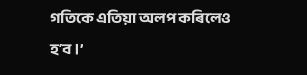গতিকে এতিয়া অলপ কৰিলেও হʼব।’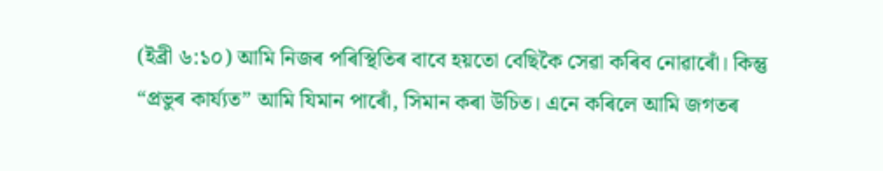(ইব্ৰী ৬:১০) আমি নিজৰ পৰিস্থিতিৰ বাবে হয়তো বেছিকৈ সেৱা কৰিব নোৱাৰোঁ। কিন্তু “প্ৰভুৰ কাৰ্য্যত” আমি যিমান পাৰোঁ, সিমান কৰা উচিত। এনে কৰিলে আমি জগতৰ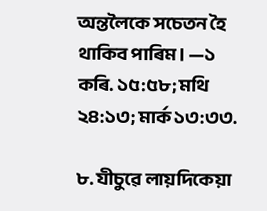অন্তলৈকে সচেতন হৈ থাকিব পাৰিম। —১ কৰি. ১৫:৫৮; মথি ২৪:১৩; মাৰ্ক ১৩:৩৩.

৮. যীচুৱে লায়দিকেয়া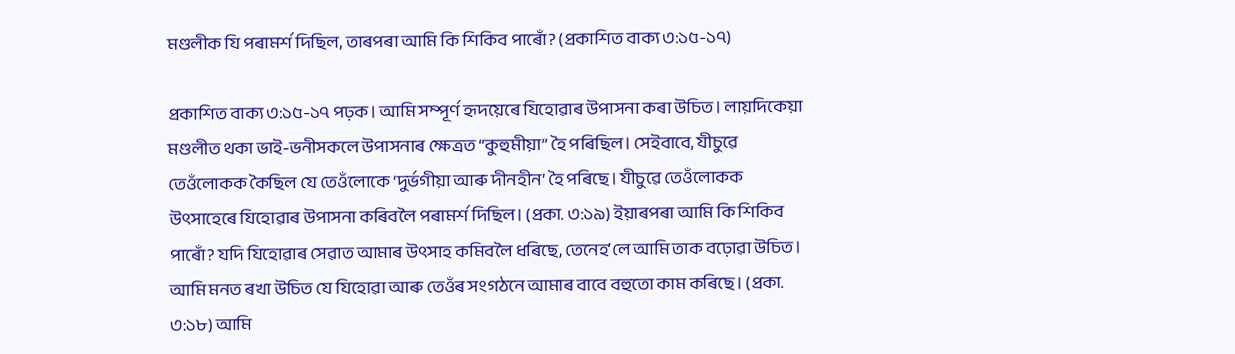মণ্ডলীক যি পৰামৰ্শ দিছিল, তাৰপৰা আমি কি শিকিব পাৰোঁ? (প্ৰকাশিত বাক্য ৩:১৫-১৭)

প্ৰকাশিত বাক্য ৩:১৫-১৭ পঢ়ক। আমি সম্পূৰ্ণ হৃদয়েৰে যিহোৱাৰ উপাসনা কৰা উচিত। লায়দিকেয়া মণ্ডলীত থকা ভাই-ভনীসকলে উপাসনাৰ ক্ষেত্ৰত “কুহুমীয়া” হৈ পৰিছিল। সেইবাবে, যীচুৱে তেওঁলোকক কৈছিল যে তেওঁলোকে ‘দুৰ্ভগীয়া আৰু দীনহীন’ হৈ পৰিছে। যীচুৱে তেওঁলোকক উৎসাহেৰে যিহোৱাৰ উপাসনা কৰিবলৈ পৰামৰ্শ দিছিল। (প্ৰকা. ৩:১৯) ইয়াৰপৰা আমি কি শিকিব পাৰোঁ? যদি যিহোৱাৰ সেৱাত আমাৰ উৎসাহ কমিবলৈ ধৰিছে, তেনেহʼলে আমি তাক বঢ়োৱা উচিত। আমি মনত ৰখা উচিত যে যিহোৱা আৰু তেওঁৰ সংগঠনে আমাৰ বাবে বহুতো কাম কৰিছে। (প্ৰকা. ৩:১৮) আমি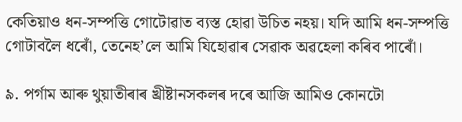কেতিয়াও ধন-সম্পত্তি গোটোৱাত ব্যস্ত হোৱা উচিত নহয়। যদি আমি ধন-সম্পত্তি গোটাবলৈ ধৰোঁ, তেনেহʼলে আমি যিহোৱাৰ সেৱাক অৱহেলা কৰিব পাৰোঁ।

৯. পৰ্গাম আৰু থুয়াতীৰাৰ খ্ৰীষ্টানসকলৰ দৰে আজি আমিও কোনটো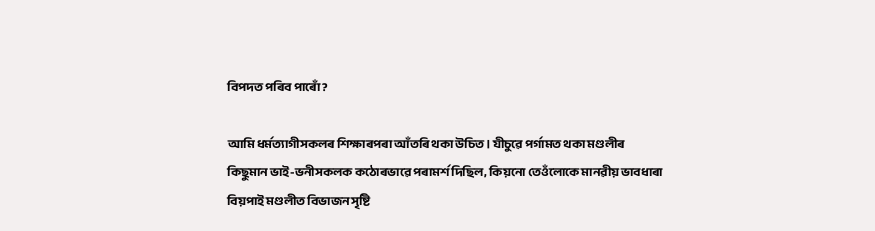বিপদত পৰিব পাৰোঁ?

আমি ধৰ্মত্যাগীসকলৰ শিক্ষাৰপৰা আঁতৰি থকা উচিত। যীচুৱে পৰ্গামত থকা মণ্ডলীৰ কিছুমান ভাই-ভনীসকলক কঠোৰভাৱে পৰামৰ্শ দিছিল, কিয়নো তেওঁলোকে মানৱীয় ভাবধাৰা বিয়পাই মণ্ডলীত বিভাজন সৃষ্টি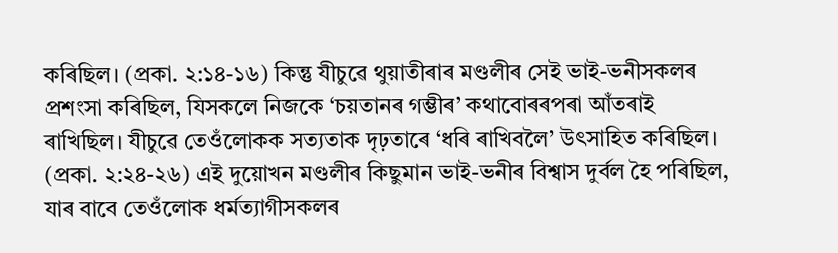কৰিছিল। (প্ৰকা. ২:১৪-১৬) কিন্তু যীচুৱে থুয়াতীৰাৰ মণ্ডলীৰ সেই ভাই-ভনীসকলৰ প্ৰশংসা কৰিছিল, যিসকলে নিজকে ‘চয়তানৰ গম্ভীৰ’ কথাবোৰৰপৰা আঁতৰাই ৰাখিছিল। যীচুৱে তেওঁলোকক সত্যতাক দৃঢ়তাৰে ‘ধৰি ৰাখিবলৈ’ উৎসাহিত কৰিছিল। (প্ৰকা. ২:২৪-২৬) এই দুয়োখন মণ্ডলীৰ কিছুমান ভাই-ভনীৰ বিশ্বাস দুৰ্বল হৈ পৰিছিল, যাৰ বাবে তেওঁলোক ধৰ্মত্যাগীসকলৰ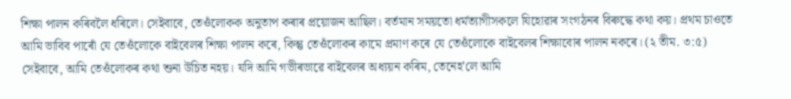শিক্ষা পালন কৰিবলৈ ধৰিলে। সেইবাবে, তেওঁলোকক অনুতাপ কৰাৰ প্ৰয়োজন আছিল। বৰ্তমান সময়তো ধৰ্মত্যাগীসকলে যিহোৱাৰ সংগঠনৰ বিৰুদ্ধে কথা কয়। প্ৰথম চাওতে আমি ভাবিব পাৰোঁ যে তেওঁলোকে বাইবেলৰ শিক্ষা পালন কৰে, কিন্তু তেওঁলোকৰ কামে প্ৰমাণ কৰে যে তেওঁলোকে বাইবেলৰ শিক্ষাবোৰ পালন নকৰে। (২ তীম. ৩:৫) সেইবাবে, আমি তেওঁলোকৰ কথা শুনা উচিত নহয়। যদি আমি গভীৰভাৱে বাইবেলৰ অধ্যয়ন কৰিম, তেনেহʼলে আমি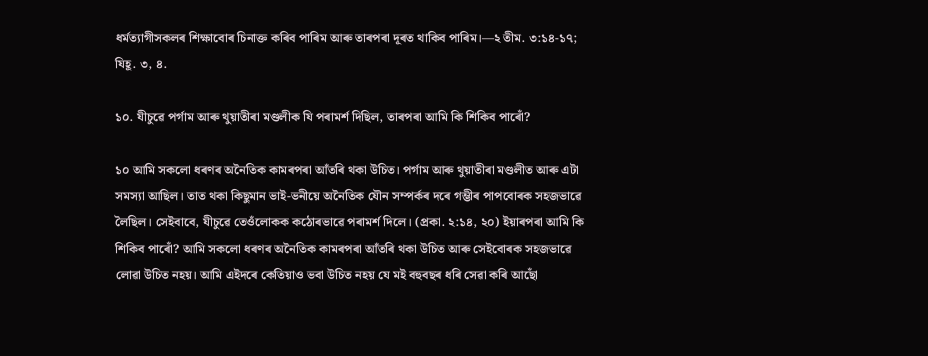ধৰ্মত্যাগীসকলৰ শিক্ষাবোৰ চিনাক্ত কৰিব পাৰিম আৰু তাৰপৰা দূৰত থাকিব পাৰিম।—২ তীম. ৩:১৪-১৭; যিহূ. ৩, ৪.

১০. যীচুৱে পৰ্গাম আৰু থুয়াতীৰা মণ্ডলীক যি পৰামৰ্শ দিছিল, তাৰপৰা আমি কি শিকিব পাৰোঁ?

১০ আমি সকলো ধৰণৰ অনৈতিক কামৰপৰা আঁতৰি থকা উচিত। পৰ্গাম আৰু থুয়াতীৰা মণ্ডলীত আৰু এটা সমস্যা আছিল। তাত থকা কিছুমান ভাই-ভনীয়ে অনৈতিক যৌন সম্পৰ্কৰ দৰে গম্ভীৰ পাপবোৰক সহজভাৱে লৈছিল। সেইবাবে, যীচুৱে তেওঁলোকক কঠোৰভাৱে পৰামৰ্শ দিলে। (প্ৰকা. ২:১৪, ২০) ইয়াৰপৰা আমি কি শিকিব পাৰোঁ? আমি সকলো ধৰণৰ অনৈতিক কামৰপৰা আঁতৰি থকা উচিত আৰু সেইবোৰক সহজভাৱে লোৱা উচিত নহয়। আমি এইদৰে কেতিয়াও ভবা উচিত নহয় যে মই বহুবছৰ ধৰি সেৱা কৰি আছোঁ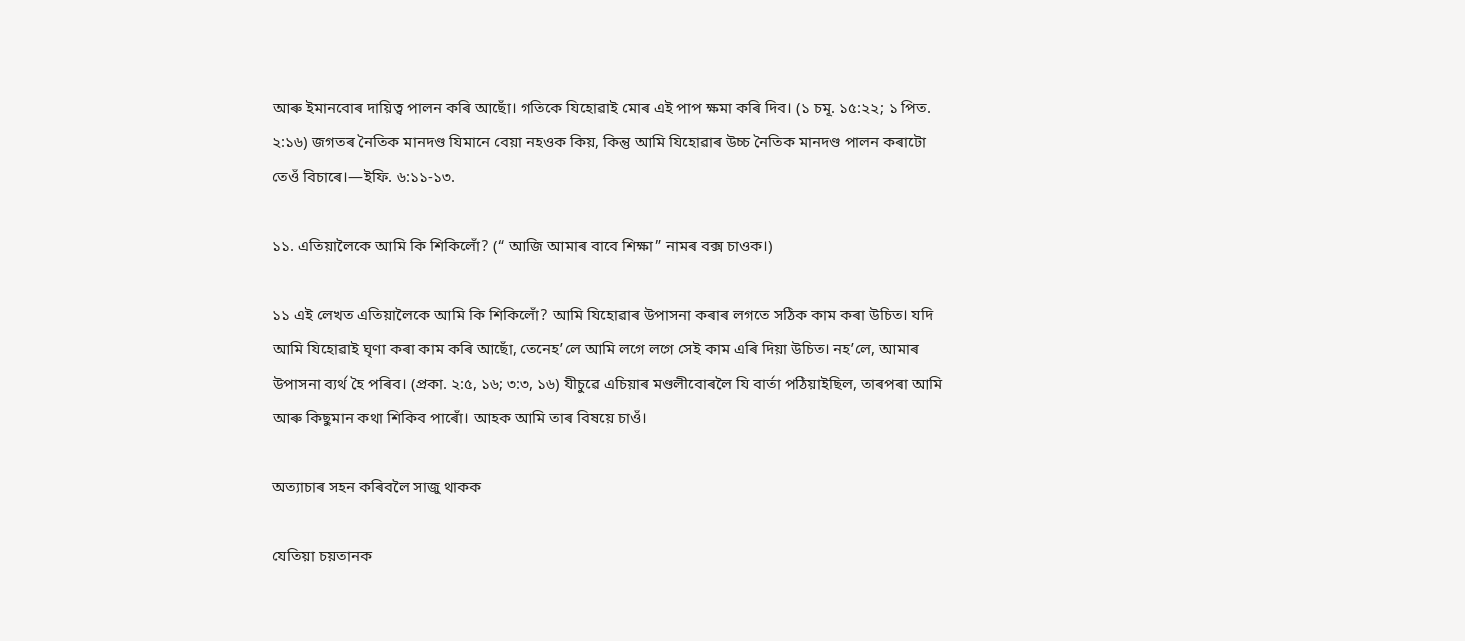আৰু ইমানবোৰ দায়িত্ব পালন কৰি আছোঁ। গতিকে যিহোৱাই মোৰ এই পাপ ক্ষমা কৰি দিব। (১ চমূ. ১৫:২২; ১ পিত. ২:১৬) জগতৰ নৈতিক মানদণ্ড যিমানে বেয়া নহওক কিয়, কিন্তু আমি যিহোৱাৰ উচ্চ নৈতিক মানদণ্ড পালন কৰাটো তেওঁ বিচাৰে।—ইফি. ৬:১১-১৩.

১১. এতিয়ালৈকে আমি কি শিকিলোঁ? (“ আজি আমাৰ বাবে শিক্ষা” নামৰ বক্স চাওক।)

১১ এই লেখত এতিয়ালৈকে আমি কি শিকিলোঁ? আমি যিহোৱাৰ উপাসনা কৰাৰ লগতে সঠিক কাম কৰা উচিত। যদি আমি যিহোৱাই ঘৃণা কৰা কাম কৰি আছোঁ, তেনেহʼলে আমি লগে লগে সেই কাম এৰি দিয়া উচিত। নহʼলে, আমাৰ উপাসনা ব্যৰ্থ হৈ পৰিব। (প্ৰকা. ২:৫, ১৬; ৩:৩, ১৬) যীচুৱে এচিয়াৰ মণ্ডলীবোৰলৈ যি বাৰ্তা পঠিয়াইছিল, তাৰপৰা আমি আৰু কিছুমান কথা শিকিব পাৰোঁ। আহক আমি তাৰ বিষয়ে চাওঁ।

অত্যাচাৰ সহন কৰিবলৈ সাজু থাকক

যেতিয়া চয়তানক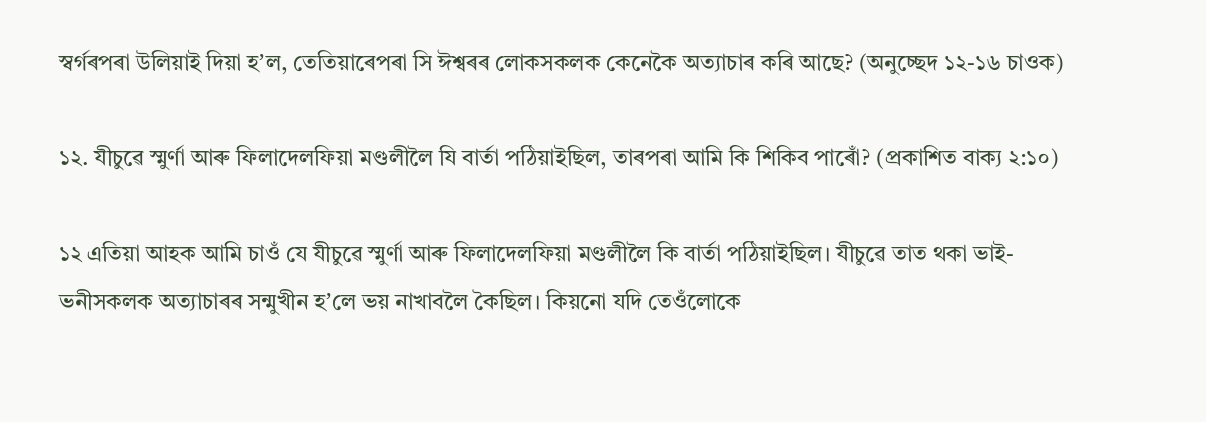স্বৰ্গৰপৰা উলিয়াই দিয়া হʼল, তেতিয়াৰেপৰা সি ঈশ্বৰৰ লোকসকলক কেনেকৈ অত্যাচাৰ কৰি আছে? (অনুচ্ছেদ ১২-১৬ চাওক)

১২. যীচুৱে স্মুৰ্ণা আৰু ফিলাদেলফিয়া মণ্ডলীলৈ যি বাৰ্তা পঠিয়াইছিল, তাৰপৰা আমি কি শিকিব পাৰোঁ? (প্ৰকাশিত বাক্য ২:১০)

১২ এতিয়া আহক আমি চাওঁ যে যীচুৱে স্মুৰ্ণা আৰু ফিলাদেলফিয়া মণ্ডলীলৈ কি বাৰ্তা পঠিয়াইছিল। যীচুৱে তাত থকা ভাই-ভনীসকলক অত্যাচাৰৰ সন্মুখীন হʼলে ভয় নাখাবলৈ কৈছিল। কিয়নো যদি তেওঁলোকে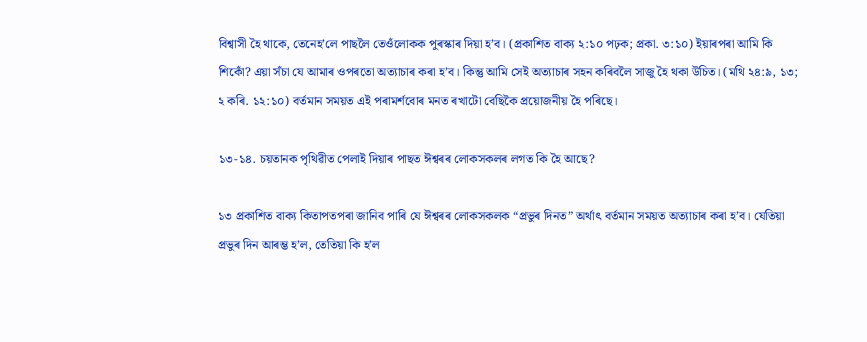বিশ্বাসী হৈ থাকে, তেনেহʼলে পাছলৈ তেওঁলোকক পুৰস্কাৰ দিয়া হʼব। (প্ৰকাশিত বাক্য ২:১০ পঢ়ক; প্ৰকা. ৩:১০) ইয়াৰপৰা আমি কি শিকোঁ? এয়া সঁচা যে আমাৰ ওপৰতো অত্যাচাৰ কৰা হʼব। কিন্তু আমি সেই অত্যাচাৰ সহন কৰিবলৈ সাজু হৈ থকা উচিত। (মথি ২৪:৯, ১৩; ২ কৰি. ১২:১০) বৰ্তমান সময়ত এই পৰামৰ্শবোৰ মনত ৰখাটো বেছিকৈ প্ৰয়োজনীয় হৈ পৰিছে।

১৩-১৪. চয়তানক পৃথিৱীত পেলাই দিয়াৰ পাছত ঈশ্বৰৰ লোকসকলৰ লগত কি হৈ আছে?

১৩ প্ৰকাশিত বাক্য কিতাপতপৰা জানিব পাৰি যে ঈশ্বৰৰ লোকসকলক “প্ৰভুৰ দিনত” অৰ্থাৎ বৰ্তমান সময়ত অত্যাচাৰ কৰা হʼব। যেতিয়া প্ৰভুৰ দিন আৰম্ভ হʼল, তেতিয়া কি হʼল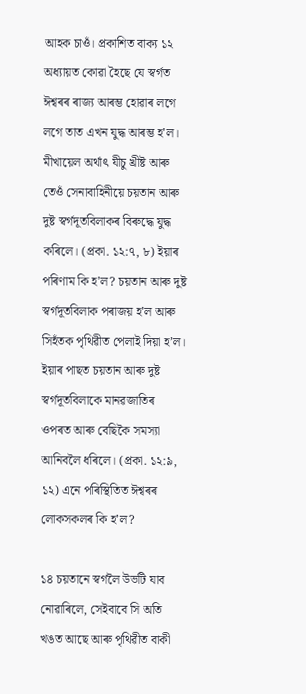আহক চাওঁ। প্ৰকাশিত বাক্য ১২ অধ্যায়ত কোৱা হৈছে যে স্বৰ্গত ঈশ্বৰৰ ৰাজ্য আৰম্ভ হোৱাৰ লগে লগে তাত এখন যুদ্ধ আৰম্ভ হʼল। মীখায়েল অৰ্থাৎ যীচু খ্ৰীষ্ট আৰু তেওঁ সেনাবাহিনীয়ে চয়তান আৰু দুষ্ট স্বৰ্গদূতবিলাকৰ বিৰুদ্ধে যুদ্ধ কৰিলে। (প্ৰকা. ১২:৭, ৮) ইয়াৰ পৰিণাম কি হʼল? চয়তান আৰু দুষ্ট স্বৰ্গদূতবিলাক পৰাজয় হʼল আৰু সিহঁতক পৃথিৱীত পেলাই দিয়া হʼল। ইয়াৰ পাছত চয়তান আৰু দুষ্ট স্বৰ্গদূতবিলাকে মানৱজাতিৰ ওপৰত আৰু বেছিকৈ সমস্যা আনিবলৈ ধৰিলে। (প্ৰকা. ১২:৯, ১২) এনে পৰিস্থিতিত ঈশ্বৰৰ লোকসকলৰ কি হʼল?

১৪ চয়তানে স্বৰ্গলৈ উভটি যাব নোৱাৰিলে, সেইবাবে সি অতি খঙত আছে আৰু পৃথিৱীত বাকী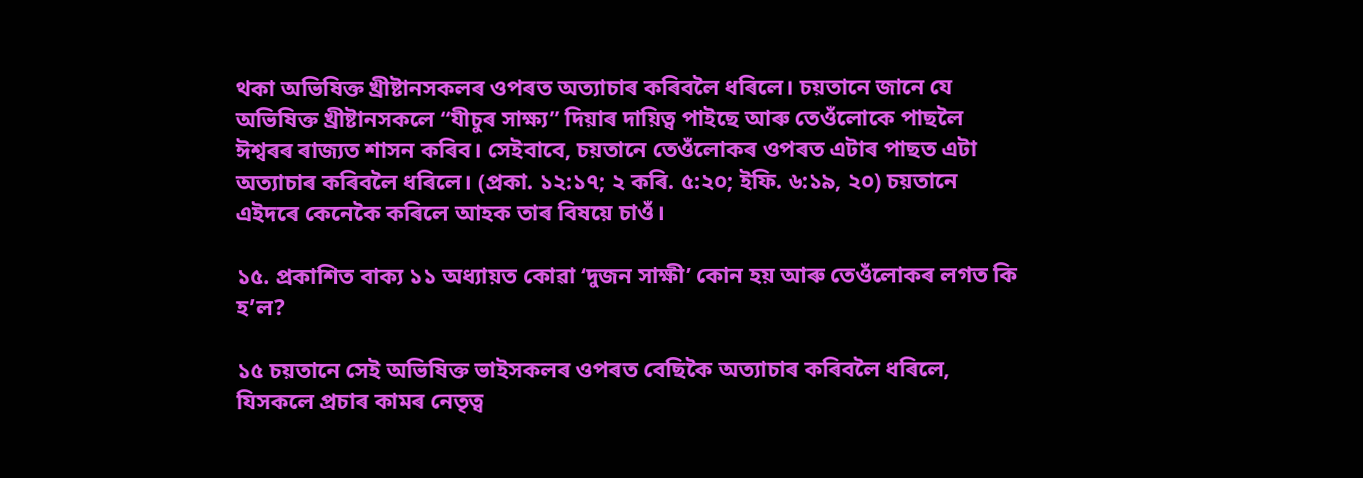থকা অভিষিক্ত খ্ৰীষ্টানসকলৰ ওপৰত অত্যাচাৰ কৰিবলৈ ধৰিলে। চয়তানে জানে যে অভিষিক্ত খ্ৰীষ্টানসকলে “যীচুৰ সাক্ষ্য” দিয়াৰ দায়িত্ব পাইছে আৰু তেওঁলোকে পাছলৈ ঈশ্বৰৰ ৰাজ্যত শাসন কৰিব। সেইবাবে, চয়তানে তেওঁলোকৰ ওপৰত এটাৰ পাছত এটা অত্যাচাৰ কৰিবলৈ ধৰিলে। (প্ৰকা. ১২:১৭; ২ কৰি. ৫:২০; ইফি. ৬:১৯, ২০) চয়তানে এইদৰে কেনেকৈ কৰিলে আহক তাৰ বিষয়ে চাওঁ।

১৫. প্ৰকাশিত বাক্য ১১ অধ্যায়ত কোৱা ‘দুজন সাক্ষী’ কোন হয় আৰু তেওঁলোকৰ লগত কি হʼল?

১৫ চয়তানে সেই অভিষিক্ত ভাইসকলৰ ওপৰত বেছিকৈ অত্যাচাৰ কৰিবলৈ ধৰিলে, যিসকলে প্ৰচাৰ কামৰ নেতৃত্ব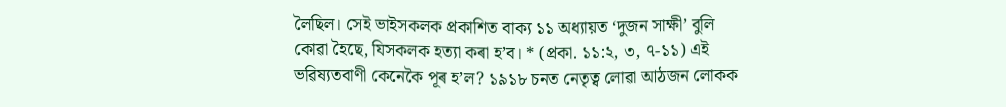লৈছিল। সেই ভাইসকলক প্ৰকাশিত বাক্য ১১ অধ্যায়ত ‘দুজন সাক্ষী’ বুলি কোৱা হৈছে, যিসকলক হত্যা কৰা হʼব। * (প্ৰকা. ১১:২, ৩, ৭-১১) এই ভৱিষ্যতবাণী কেনেকৈ পূৰ হʼল? ১৯১৮ চনত নেতৃত্ব লোৱা আঠজন লোকক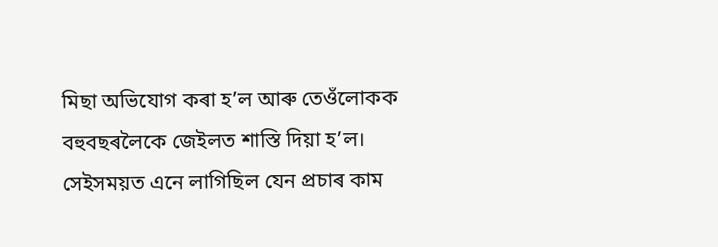মিছা অভিযোগ কৰা হʼল আৰু তেওঁলোকক বহুবছৰলৈকে জেইলত শাস্তি দিয়া হʼল। সেইসময়ত এনে লাগিছিল যেন প্ৰচাৰ কাম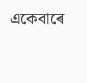একেবাৰে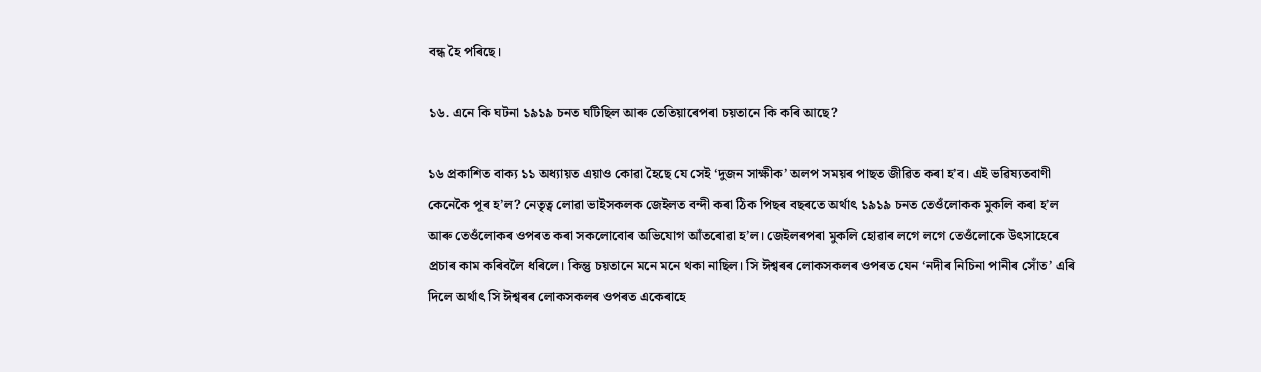বন্ধ হৈ পৰিছে।

১৬. এনে কি ঘটনা ১৯১৯ চনত ঘটিছিল আৰু তেতিয়াৰেপৰা চয়তানে কি কৰি আছে?

১৬ প্ৰকাশিত বাক্য ১১ অধ্যায়ত এয়াও কোৱা হৈছে যে সেই ‘দুজন সাক্ষীক’ অলপ সময়ৰ পাছত জীৱিত কৰা হʼব। এই ভৱিষ্যতবাণী কেনেকৈ পূৰ হʼল? নেতৃত্ব লোৱা ভাইসকলক জেইলত বন্দী কৰা ঠিক পিছৰ বছৰতে অৰ্থাৎ ১৯১৯ চনত তেওঁলোকক মুকলি কৰা হʼল আৰু তেওঁলোকৰ ওপৰত কৰা সকলোবোৰ অভিযোগ আঁতৰোৱা হʼল। জেইলৰপৰা মুকলি হোৱাৰ লগে লগে তেওঁলোকে উৎসাহেৰে প্ৰচাৰ কাম কৰিবলৈ ধৰিলে। কিন্তু চয়তানে মনে মনে থকা নাছিল। সি ঈশ্বৰৰ লোকসকলৰ ওপৰত যেন ‘নদীৰ নিচিনা পানীৰ সোঁত’ এৰি দিলে অৰ্থাৎ সি ঈশ্বৰৰ লোকসকলৰ ওপৰত একেৰাহে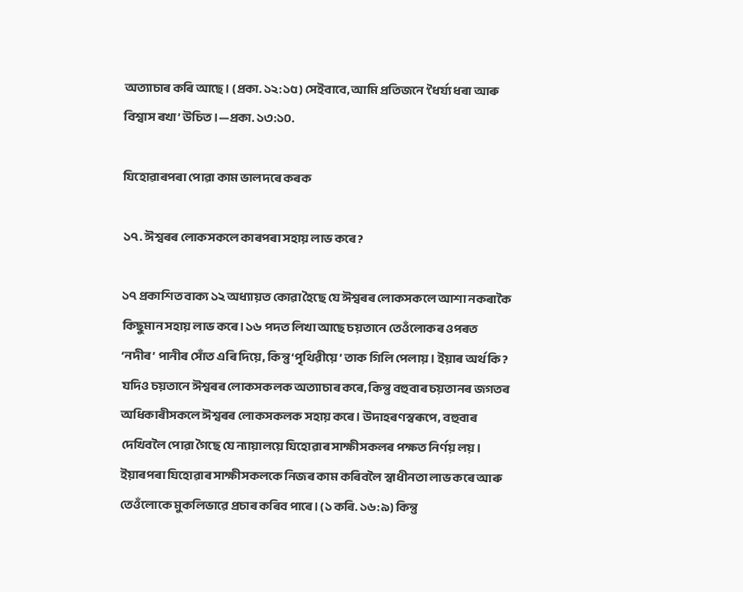অত্যাচাৰ কৰি আছে। (প্ৰকা. ১২:১৫) সেইবাবে, আমি প্ৰতিজনে ‘ধৈৰ্য্য ধৰা আৰু বিশ্বাস ৰখা’ উচিত।—প্ৰকা. ১৩:১০.

যিহোৱাৰপৰা পোৱা কাম ভালদৰে কৰক

১৭. ঈশ্বৰৰ লোকসকলে কাৰপৰা সহায় লাভ কৰে?

১৭ প্ৰকাশিত বাক্য ১২ অধ্যায়ত কোৱা হৈছে যে ঈশ্বৰৰ লোকসকলে আশা নকৰাকৈ কিছুমান সহায় লাভ কৰে। ১৬ পদত লিখা আছে চয়তানে তেওঁলোকৰ ওপৰত ‘নদীৰ’ পানীৰ সোঁত এৰি দিয়ে, কিন্তু ‘পৃথিৱীয়ে’ তাক গিলি পেলায়। ইয়াৰ অৰ্থ কি? যদিও চয়তানে ঈশ্বৰৰ লোকসকলক অত্যাচাৰ কৰে, কিন্তু বহুবাৰ চয়তানৰ জগতৰ অধিকাৰীসকলে ঈশ্বৰৰ লোকসকলক সহায় কৰে। উদাহৰণস্বৰূপে, বহুবাৰ দেখিবলৈ পোৱা গৈছে যে ন্যায়ালয়ে যিহোৱাৰ সাক্ষীসকলৰ পক্ষত নিৰ্ণয় লয়। ইয়াৰপৰা যিহোৱাৰ সাক্ষীসকলকে নিজৰ কাম কৰিবলৈ স্বাধীনতা লাভ কৰে আৰু তেওঁলোকে মুকলিভাৱে প্ৰচাৰ কৰিব পাৰে। (১ কৰি. ১৬:৯) কিন্তু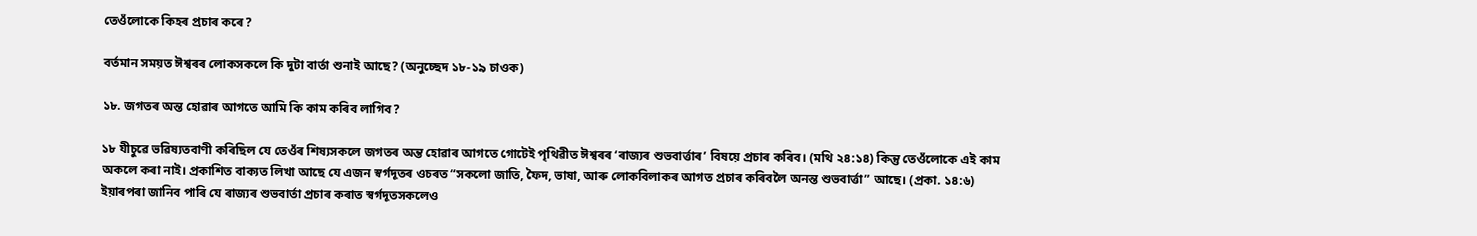তেওঁলোকে কিহৰ প্ৰচাৰ কৰে?

বৰ্তমান সময়ত ঈশ্বৰৰ লোকসকলে কি দুটা বাৰ্তা শুনাই আছে? (অনুচ্ছেদ ১৮-১৯ চাওক)

১৮. জগতৰ অন্ত হোৱাৰ আগতে আমি কি কাম কৰিব লাগিব?

১৮ যীচুৱে ভৱিষ্যতবাণী কৰিছিল যে তেওঁৰ শিষ্যসকলে জগতৰ অন্ত হোৱাৰ আগতে গোটেই পৃথিৱীত ঈশ্বৰৰ ‘ৰাজ্যৰ শুভবাৰ্ত্তাৰ’ বিষয়ে প্ৰচাৰ কৰিব। (মথি ২৪:১৪) কিন্তু তেওঁলোকে এই কাম অকলে কৰা নাই। প্ৰকাশিত বাক্যত লিখা আছে যে এজন স্বৰ্গদূতৰ ওচৰত “সকলো জাতি, ফৈদ, ভাষা, আৰু লোকবিলাকৰ আগত প্ৰচাৰ কৰিবলৈ অনন্ত শুভবাৰ্ত্তা” আছে। (প্ৰকা. ১৪:৬) ইয়াৰপৰা জানিব পাৰি যে ৰাজ্যৰ শুভবাৰ্তা প্ৰচাৰ কৰাত স্বৰ্গদূতসকলেও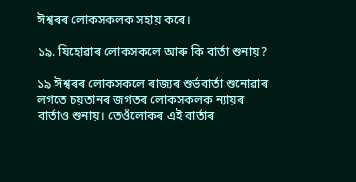ঈশ্বৰৰ লোকসকলক সহায় কৰে।

১৯. যিহোৱাৰ লোকসকলে আৰু কি বাৰ্তা শুনায়?

১৯ ঈশ্বৰৰ লোকসকলে ৰাজ্যৰ শুৰ্ভবাৰ্তা শুনোৱাৰ লগতে চয়তানৰ জগতৰ লোকসকলক ন্যায়ৰ বাৰ্তাও শুনায়। তেওঁলোকৰ এই বাৰ্তাৰ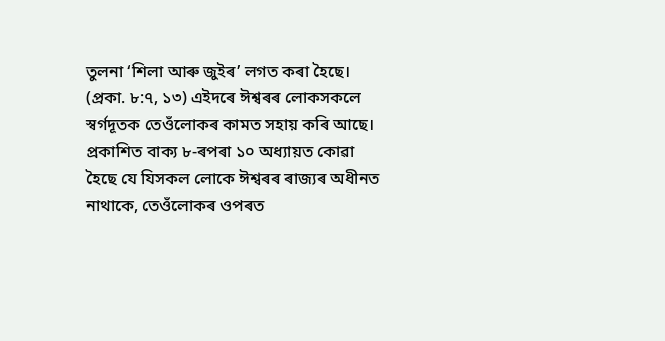তুলনা ‘শিলা আৰু জুইৰ’ লগত কৰা হৈছে। (প্ৰকা. ৮:৭, ১৩) এইদৰে ঈশ্বৰৰ লোকসকলে স্বৰ্গদূতক তেওঁলোকৰ কামত সহায় কৰি আছে। প্ৰকাশিত বাক্য ৮-ৰপৰা ১০ অধ্যায়ত কোৱা হৈছে যে যিসকল লোকে ঈশ্বৰৰ ৰাজ্যৰ অধীনত নাথাকে, তেওঁলোকৰ ওপৰত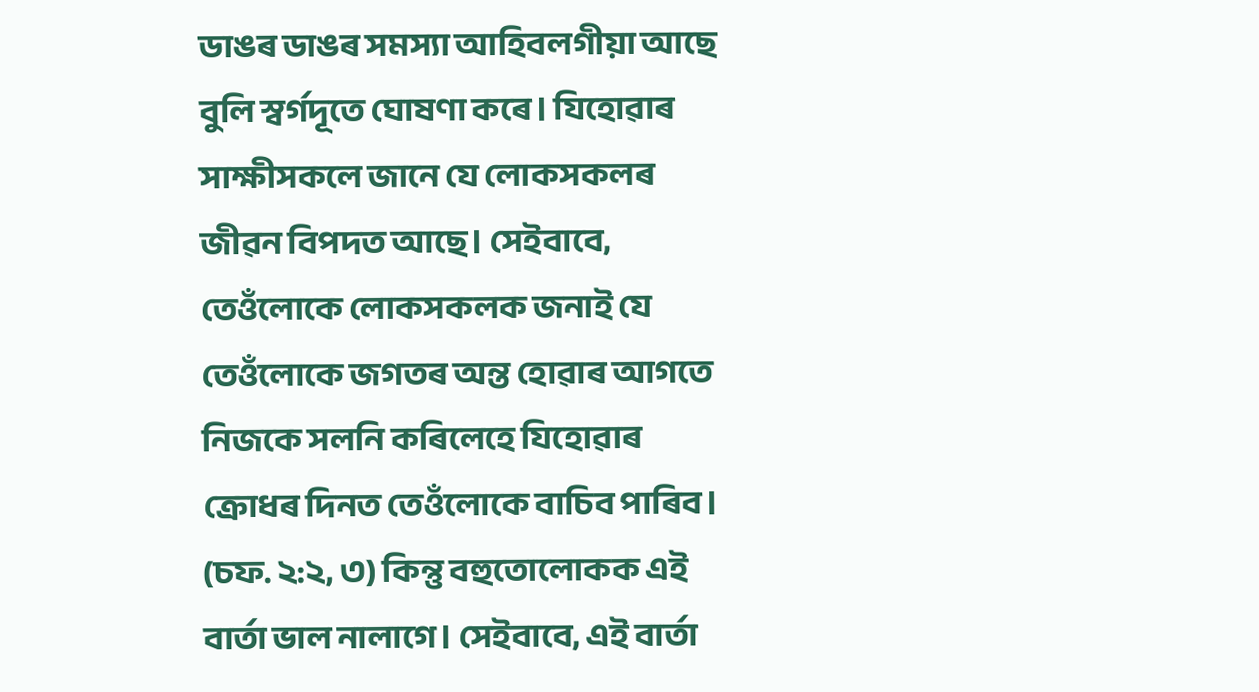ডাঙৰ ডাঙৰ সমস্যা আহিবলগীয়া আছে বুলি স্বৰ্গদূতে ঘোষণা কৰে। যিহোৱাৰ সাক্ষীসকলে জানে যে লোকসকলৰ জীৱন বিপদত আছে। সেইবাবে, তেওঁলোকে লোকসকলক জনাই যে তেওঁলোকে জগতৰ অন্ত হোৱাৰ আগতে নিজকে সলনি কৰিলেহে যিহোৱাৰ ক্ৰোধৰ দিনত তেওঁলোকে বাচিব পাৰিব। (চফ. ২:২, ৩) কিন্তু বহুতোলোকক এই বাৰ্তা ভাল নালাগে। সেইবাবে, এই বাৰ্তা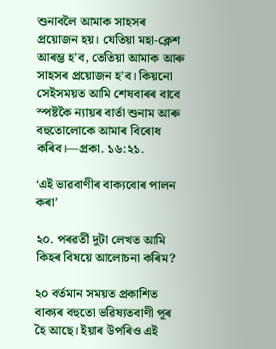শুনাবলৈ আমাক সাহসৰ প্ৰয়োজন হয়। যেতিয়া মহা-ক্লেশ আৰম্ভ হʼব, তেতিয়া আমাক আৰু সাহসৰ প্ৰয়োজন হʼব। কিয়নো সেইসময়ত আমি শেষবাৰৰ বাবে স্পষ্টকৈ ন্যায়ৰ বাৰ্তা শুনাম আৰু বহুতোলোকে আমাৰ বিৰোধ কৰিব।—প্ৰকা. ১৬:২১.

‘এই ভাৱবাণীৰ বাক্যবোৰ পালন কৰা’

২০. পৰৱৰ্তী দুটা লেখত আমি কিহৰ বিষয়ে আলোচনা কৰিম?

২০ বৰ্তমান সময়ত প্ৰকাশিত বাক্যৰ বহুতো ভৱিষ্যতবাণী পূৰ হৈ আছে। ইয়াৰ উপৰিও এই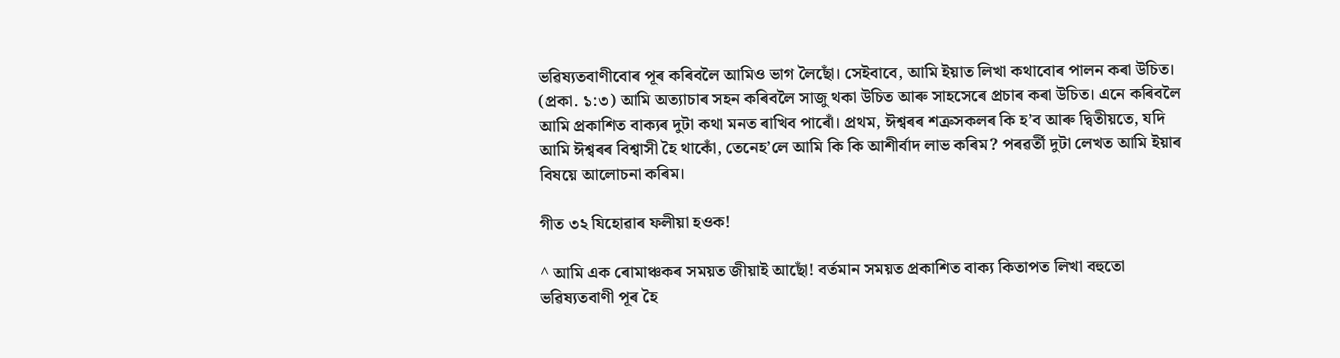ভৱিষ্যতবাণীবোৰ পূৰ কৰিবলৈ আমিও ভাগ লৈছোঁ। সেইবাবে, আমি ইয়াত লিখা কথাবোৰ পালন কৰা উচিত। (প্ৰকা. ১:৩) আমি অত্যাচাৰ সহন কৰিবলৈ সাজু থকা উচিত আৰু সাহসেৰে প্ৰচাৰ কৰা উচিত। এনে কৰিবলৈ আমি প্ৰকাশিত বাক্যৰ দুটা কথা মনত ৰাখিব পাৰোঁ। প্ৰথম, ঈশ্বৰৰ শত্ৰুসকলৰ কি হʼব আৰু দ্বিতীয়তে, যদি আমি ঈশ্বৰৰ বিশ্বাসী হৈ থাকোঁ, তেনেহʼলে আমি কি কি আশীৰ্বাদ লাভ কৰিম? পৰৱৰ্তী দুটা লেখত আমি ইয়াৰ বিষয়ে আলোচনা কৰিম।

গীত ৩২ যিহোৱাৰ ফলীয়া হওক!

^ আমি এক ৰোমাঞ্চকৰ সময়ত জীয়াই আছোঁ! বৰ্তমান সময়ত প্ৰকাশিত বাক্য কিতাপত লিখা বহুতো ভৱিষ্যতবাণী পূৰ হৈ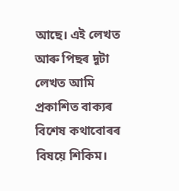আছে। এই লেখত আৰু পিছৰ দুটা লেখত আমি প্ৰকাশিত বাক্যৰ বিশেষ কথাবোৰৰ বিষয়ে শিকিম।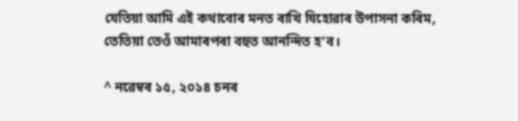যেতিয়া আমি এই কথাবোৰ মনত ৰাখি যিহোৱাৰ উপাসনা কৰিম, তেতিয়া তেওঁ আমাৰপৰা বহুত আনন্দিত হʼব।

^ নৱেম্বৰ ১৫, ২০১৪ চনৰ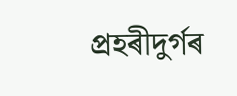প্ৰহৰীদুৰ্গৰ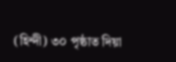(হিন্দী) ৩০ পৃষ্ঠাত দিয়া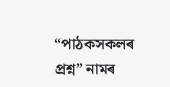“পাঠকসকলৰ প্ৰশ্ন” নামৰ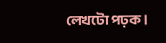লেখটো পঢ়ক।